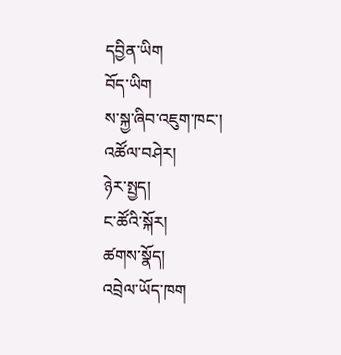དབྱིན་ཡིག
བོད་ཡིག
ས་སྐྱ་ཞིབ་འཇུག་ཁང་།
འཚོལ་བཤེར།
ཉེར་སྤྱད།
ང་ཚོའི་སྐོར།
ཚགས་སྣོད།
འབྲེལ་ཡོད་ཁག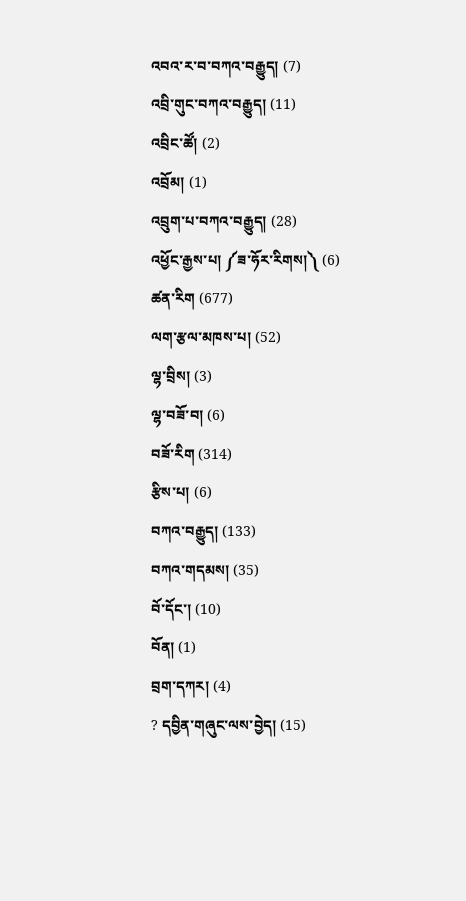འབའ་ར་བ་བཀའ་བརྒྱུད། (7)
འབྲི་གུང་བཀའ་བརྒྱུད། (11)
འབྲིང་ཚོ། (2)
འབྲོམ། (1)
འབྲུག་པ་བཀའ་བརྒྱུད། (28)
འཕྱོང་རྒྱས་པ། ༼ཟ་ཧོར་རིགས།༽ (6)
ཚན་རིག (677)
ལག་རྩལ་མཁས་པ། (52)
ལྷ་བྲིས། (3)
ལྷ་བཟོ་བ། (6)
བཟོ་རིག (314)
རྩིས་པ། (6)
བཀའ་བརྒྱུད། (133)
བཀའ་གདམས། (35)
བོ་དོང་། (10)
བོན། (1)
བྲག་དཀར། (4)
? དབྱིན་གཞུང་ལས་བྱེད། (15)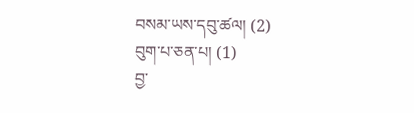བསམ་ཡས་དབུ་ཚལ། (2)
བུག་པ་ཅན་པ། (1)
བྱ་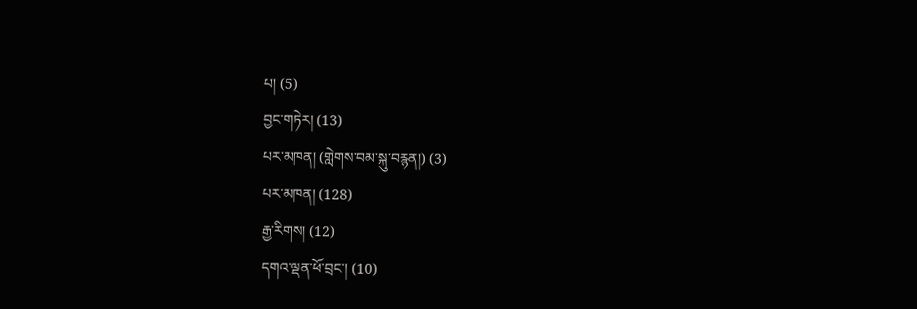པ། (5)
བྱང་གཏེར། (13)
པར་མཁན། (གླེགས་བམ་སྐུ་བརྙན།) (3)
པར་མཁན། (128)
རྒྱ་རིགས། (12)
དགའ་ལྡན་ཕོ་བྲང་། (10)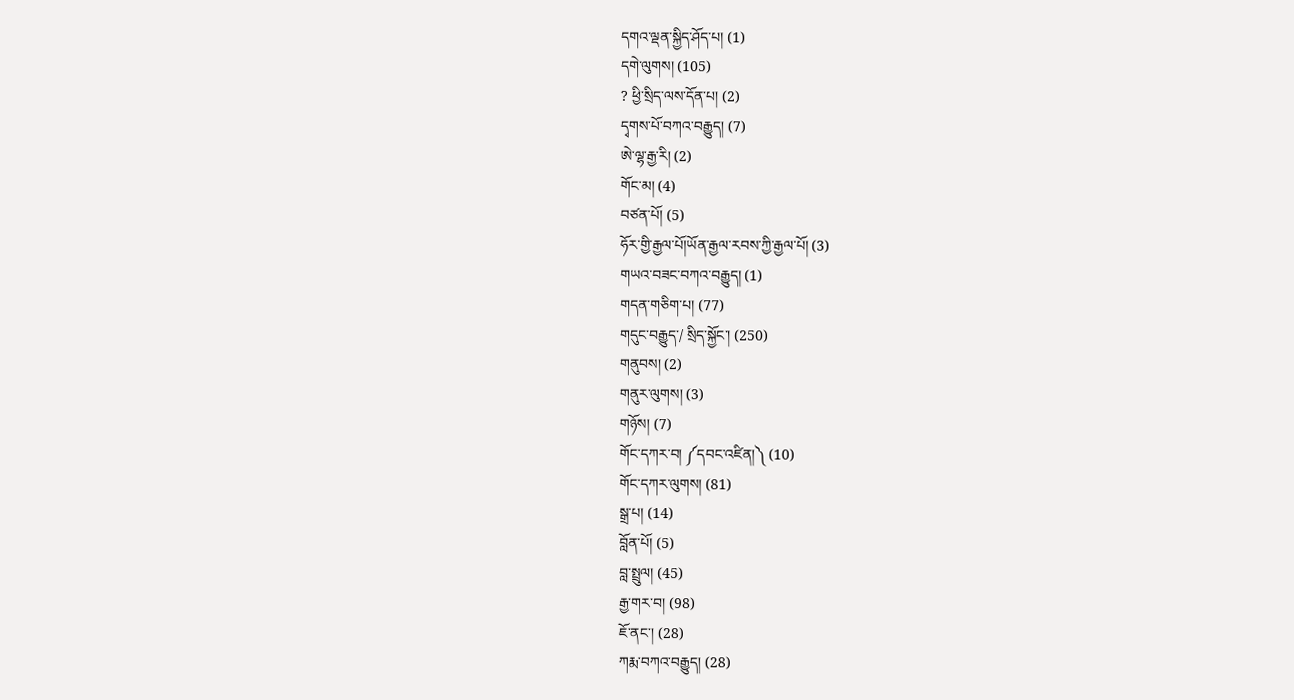དགའ་ལྡན་སྐྱིད་ཤོད་པ། (1)
དགེ་ལུགས། (105)
? ཕྱི་སྲིད་ལས་དོན་པ། (2)
དྭགས་པོ་བཀའ་བརྒྱུད། (7)
ཨེ་ལྷ་རྒྱ་རི། (2)
གོང་མ། (4)
བཙན་པོ། (5)
ཧོར་གྱི་རྒྱལ་པོ།ཡོན་རྒྱལ་རབས་ཀྱི་རྒྱལ་པོ། (3)
གཡའ་བཟང་བཀའ་བརྒྱུད། (1)
གདན་གཅིག་པ། (77)
གདུང་བརྒྱུད་/ སྲིད་སྐྱོང་། (250)
གནུབས། (2)
གནུར་ལུགས། (3)
གཉོས། (7)
གོང་དཀར་བ། ༼དབང་འཛིན།༽ (10)
གོང་དཀར་ལུགས། (81)
སྒྲ་པ། (14)
བློན་པོ། (5)
བླ་སྤྲུལ། (45)
རྒྱ་གར་བ། (98)
ཇོ་ནང་། (28)
ཀརྨ་བཀའ་བརྒྱུད། (28)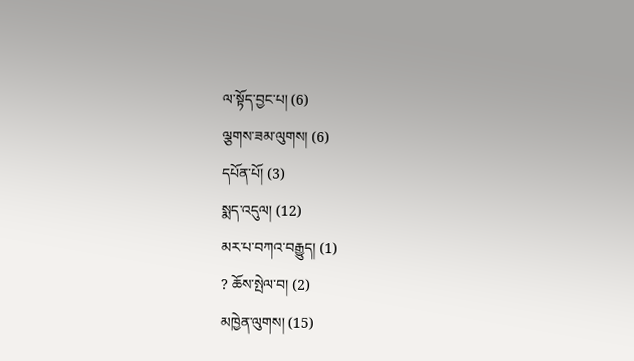ལ་སྟོད་བྱང་པ། (6)
ལྕགས་ཟམ་ལུགས། (6)
དཔོན་པོ། (3)
སྨད་འདུལ། (12)
མར་པ་བཀའ་བརྒྱུད། (1)
? ཆོས་སྤེལ་བ། (2)
མཁྱེན་ལུགས། (15)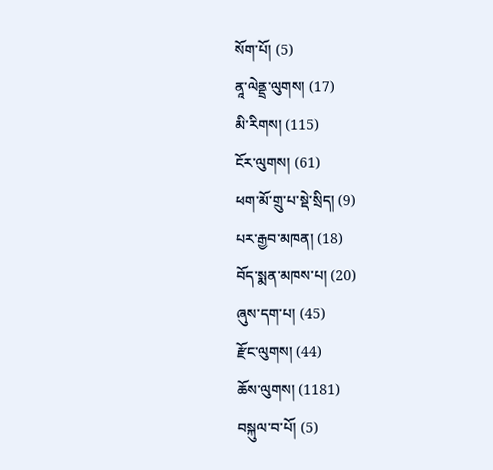སོག་པོ། (5)
ནཱ་ལེནྡྲ་ལུགས། (17)
མི་རིགས། (115)
ངོར་ལུགས། (61)
ཕག་མོ་གྲུ་པ་སྡེ་སྲིད། (9)
པར་རྒྱབ་མཁན། (18)
བོད་སྨན་མཁས་པ། (20)
ཞུས་དག་པ། (45)
རྫོང་ལུགས། (44)
ཆོས་ལུགས། (1181)
བསྐུལ་བ་པོ། (5)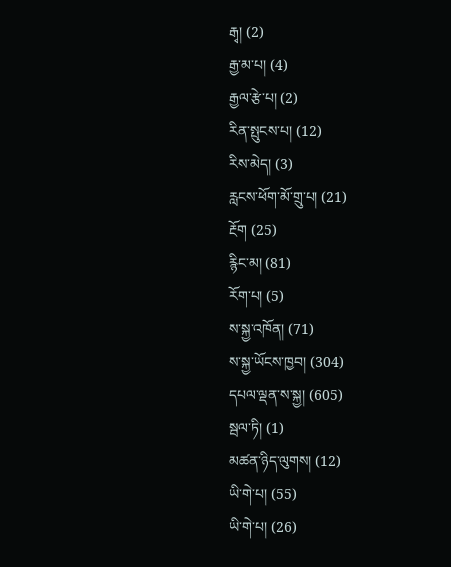རྒྭ། (2)
རྒྱ་མ་པ། (4)
རྒྱལ་རྩེ་པ། (2)
རིན་སྤུངས་པ། (12)
རིས་མེད། (3)
རླངས་ཕོག་མོ་གྲུ་པ། (21)
རྔོག (25)
རྙིང་མ། (81)
རོག་པ། (5)
ས་སྐྱ་འཁོན། (71)
ས་སྐྱ་ཡོངས་ཁྱབ། (304)
དཔལ་ལྡན་ས་སྐྱ། (605)
སྦལ་ཏི། (1)
མཚན་ཉིད་ལུགས། (12)
ཡི་གེ་པ། (55)
ཡི་གེ་པ། (26)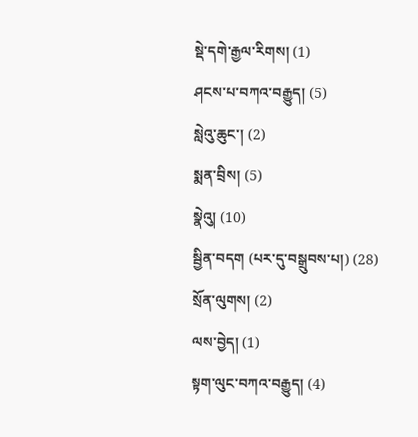སྡེ་དགེ་རྒྱལ་རིགས། (1)
ཤངས་པ་བཀའ་བརྒྱུད། (5)
སླེའུ་ཆུང་། (2)
སྨན་བྲིས། (5)
སྣེའུ། (10)
སྦྱིན་བདག (པར་དུ་བསྒྲུབས་པ།) (28)
སྲོན་ལུགས། (2)
ལས་བྱེད། (1)
སྟག་ལུང་བཀའ་བརྒྱུད། (4)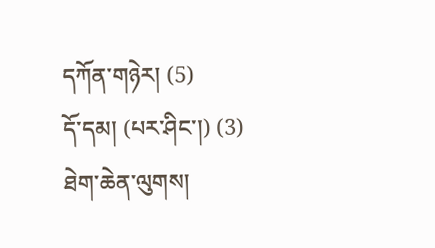དཀོན་གཉེར། (5)
དོ་དམ། (པར་ཤིང་།) (3)
ཐེག་ཆེན་ལུགས།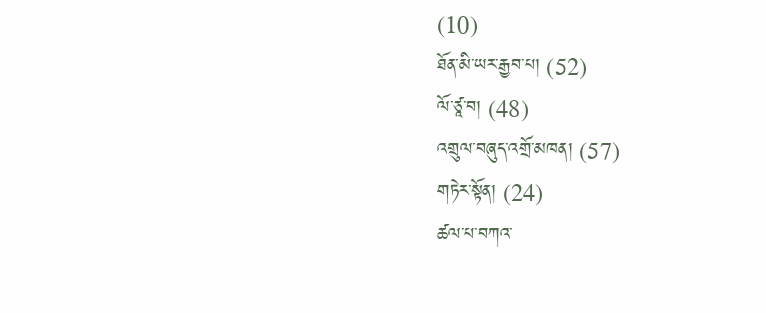(10)
ཐོན་མི་ཡར་རྒྱབ་པ། (52)
ལོ་ཙཱ་བ། (48)
འགྲུལ་བཞུད་འགྲོ་མཁན། (57)
གཏེར་སྟོན། (24)
ཚལ་པ་བཀའ་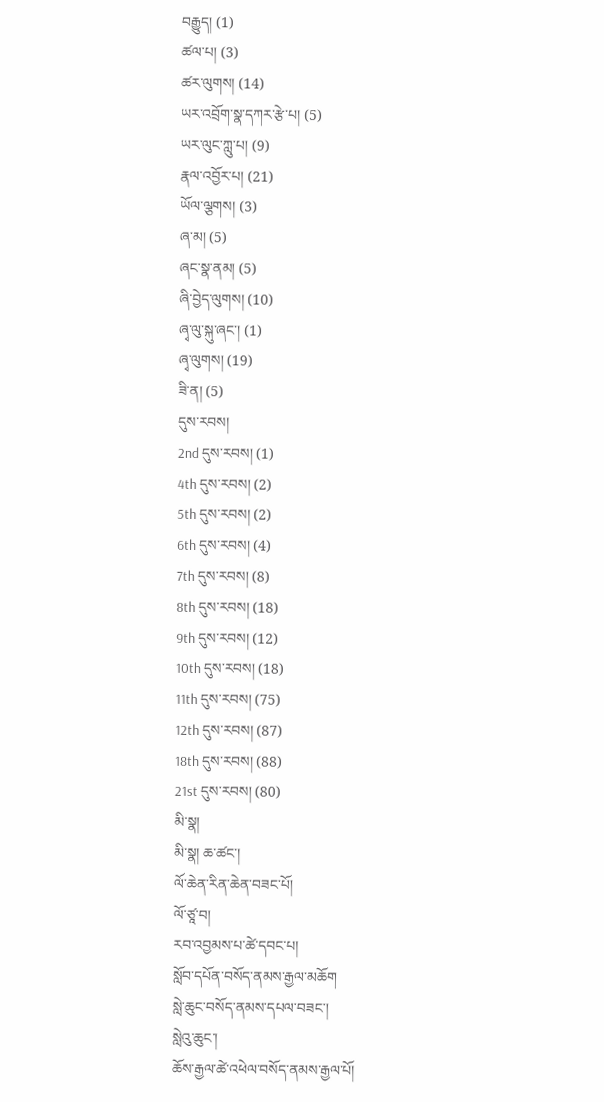བརྒྱུད། (1)
ཚལ་པ། (3)
ཚར་ལུགས། (14)
ཡར་འབྲོག་སྣ་དཀར་རྩེ་པ། (5)
ཡར་ལུང་ཀླུ་པ། (9)
རྣལ་འབྱོར་པ། (21)
ཡོལ་ལྕགས། (3)
ཞ་མ། (5)
ཞང་སྣ་ནམ། (5)
ཞི་བྱེད་ལུགས། (10)
ཞྭ་ལུ་སྐུ་ཞང་། (1)
ཞྭ་ལུགས། (19)
ཟི་ན། (5)
དུས་རབས།
2nd དུས་རབས། (1)
4th དུས་རབས། (2)
5th དུས་རབས། (2)
6th དུས་རབས། (4)
7th དུས་རབས། (8)
8th དུས་རབས། (18)
9th དུས་རབས། (12)
10th དུས་རབས། (18)
11th དུས་རབས། (75)
12th དུས་རབས། (87)
18th དུས་རབས། (88)
21st དུས་རབས། (80)
མི་སྣ།
མི་སྣ། ཆ་ཚང་།
ལོ་ཆེན་རིན་ཆེན་བཟང་པོ།
ལོ་ཙཱ་བ།
རབ་འབྱམས་པ་ཚེ་དབང་པ།
སློབ་དཔོན་བསོད་ནམས་རྒྱལ་མཆོག
སླེ་ཆུང་བསོད་ནམས་དཔལ་བཟང་།
སླེའུ་ཆུང་།
ཆོས་རྒྱལ་ཚེ་འཕེལ་བསོད་ནམས་རྒྱལ་པོ།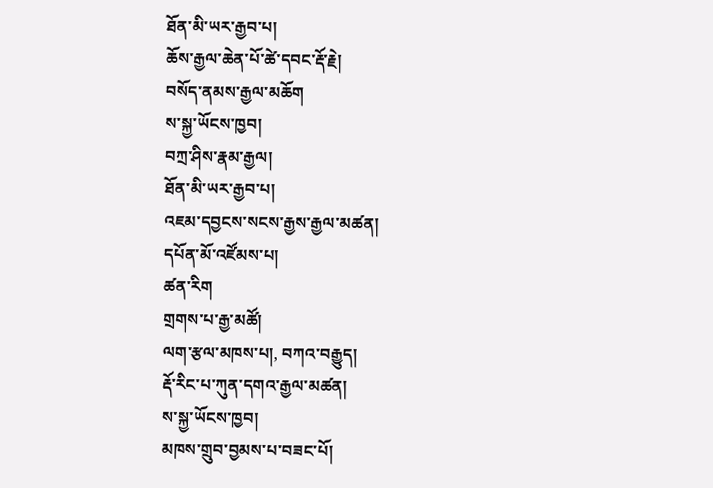ཐོན་མི་ཡར་རྒྱབ་པ།
ཆོས་རྒྱལ་ཆེན་པོ་ཚེ་དབང་རྡོ་རྗེ།
བསོད་ནམས་རྒྱལ་མཆོག
ས་སྐྱ་ཡོངས་ཁྱབ།
བཀྲ་ཤིས་རྣམ་རྒྱལ།
ཐོན་མི་ཡར་རྒྱབ་པ།
འཇམ་དབྱངས་སངས་རྒྱས་རྒྱལ་མཚན།
དཔོན་མོ་འཛོམས་པ།
ཚན་རིག
གྲགས་པ་རྒྱ་མཚོ།
ལག་རྩལ་མཁས་པ།, བཀའ་བརྒྱུད།
རྡོ་རིང་པ་ཀུན་དགའ་རྒྱལ་མཚན།
ས་སྐྱ་ཡོངས་ཁྱབ།
མཁས་གྲུབ་བྱམས་པ་བཟང་པོ།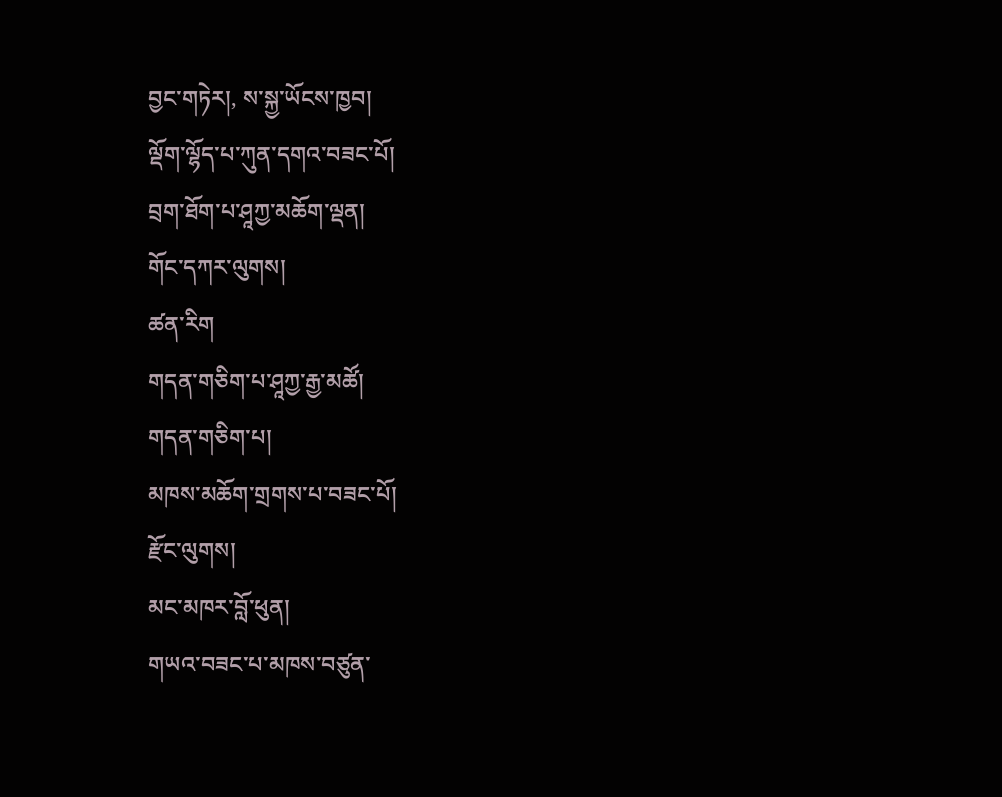བྱང་གཏེར།, ས་སྐྱ་ཡོངས་ཁྱབ།
ལྡོག་ལྷོད་པ་ཀུན་དགའ་བཟང་པོ།
བྲག་ཐོག་པ་ཤཱཀྱ་མཆོག་ལྡན།
གོང་དཀར་ལུགས།
ཚན་རིག
གདན་གཅིག་པ་ཤཱཀྱ་རྒྱ་མཚོ།
གདན་གཅིག་པ།
མཁས་མཆོག་གྲགས་པ་བཟང་པོ།
རྫོང་ལུགས།
མང་མཁར་བློ་ཕུན།
གཡའ་བཟང་པ་མཁས་བཙུན་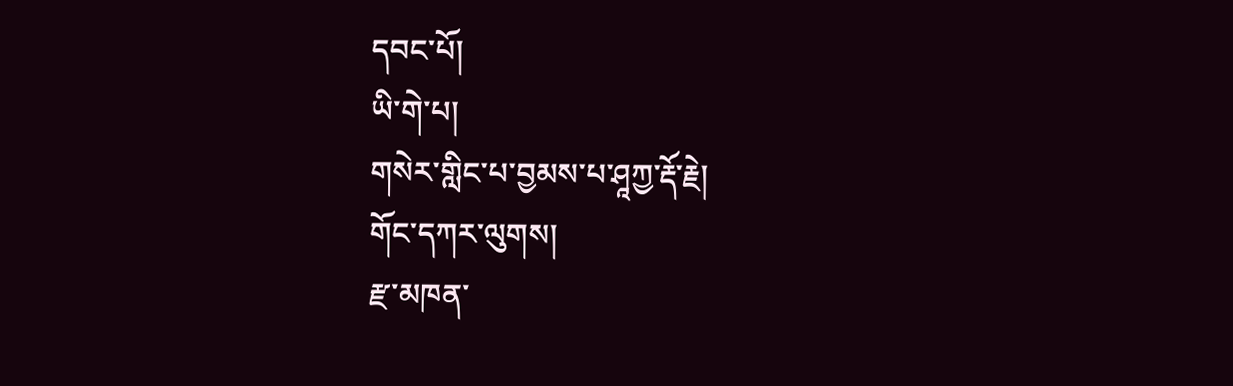དབང་པོ།
ཡི་གེ་པ།
གསེར་གླིང་པ་བྱམས་པ་ཤཱཀྱ་རྡོ་རྗེ།
གོང་དཀར་ལུགས།
རྫ་མཁན་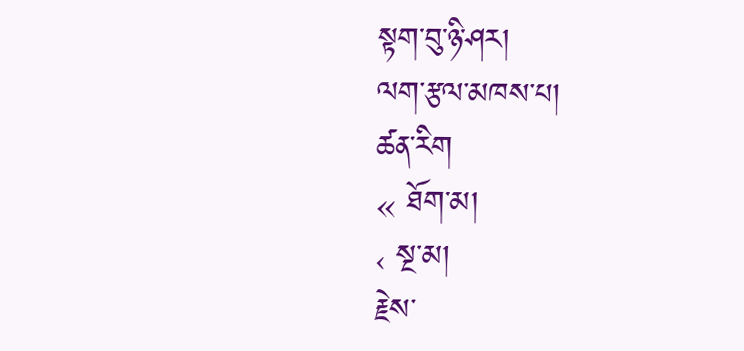སྟག་བུ་ཉི་ཤར།
ལག་རྩལ་མཁས་པ།
ཚན་རིག
« ཐོག་མ།
‹ སྔ་མ།
རྗེས་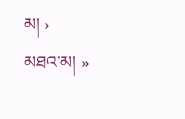མ། ›
མཐའ་མ། »